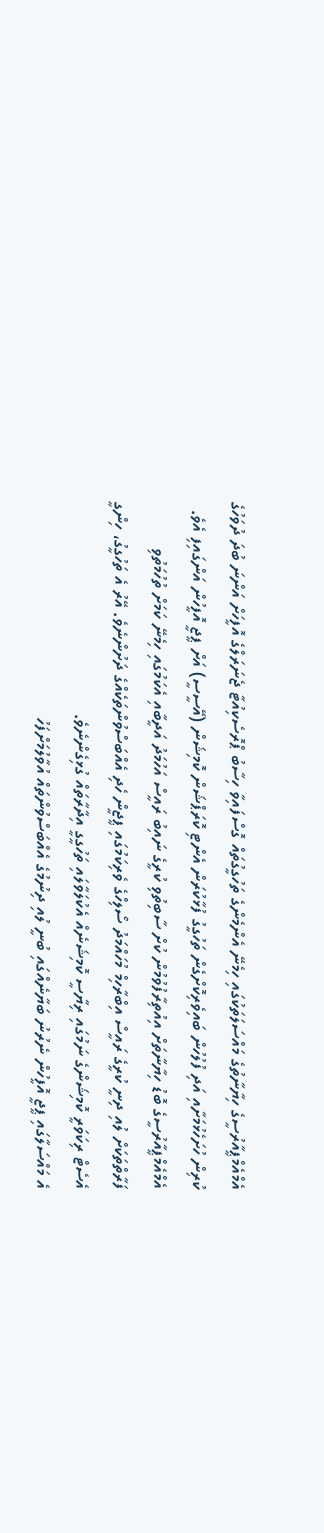އެމްއެމްޕީއާރުސީގެ ހިޔާނާތުގެ މައްސަލަތަކުގައި ހިމެނޭ އެންމެންގެ ތަހުގީގުތައް ގޮސްފައިވާ ހިސާބު ޕްރޮސެކިއުޓާ ޖެނަރަލްގެ އޮފީހަށް އަންނަ ބުދަ ދުވަހުގެ ކުރިން ހުށަހެޅުމަށާއި އަދި ފުލުހުން ބައިވެރިކޮށްގެން ތަހުގީގު ފުޅާކުރަން އެންޓި ކޮރަޕްޝަން ކޮމިޝަން (އޭސީސީ) އަށް ޕީޖީ އޮފީހުން އަންގައިފި އެވެ.
އެމްއެމްޕީއާރުސީގެ ބޮޑު ހިޔާނާތަށް އިއުތިރާފުވުމުން ކުށް ސާބިތުވި ކުރީގެ ނައިބު ރައީސް އަހުމަދު އަދީބާއި އެކަމުގައި ހިމެނޭ ކަމަށް ތުހުމަތުވި ފަރާތްތަކަށް ލުއި ދިނީ ކުރީގެ ރައީސް އިބްރާހިމް މުހައްމަދު ސޯލިހްގެ ވެރިކަމުގައި ޕީޖީން ހެދި އެއްބަސްވުންތަކެއްގެ ދަށުންނެވެ. އޭރު އެ ތަހުގީގު، ހިންގީ އެސެޓް ރިކަވަރީ ކޮމިޝަންގެ ނަމުގައި ރިޔާސީ ކޮމިޝަނެއް އެކުލަވާލައި ތަހުގީގީ އިދާރާތައް ގުޅިގެންނެވެ.
އެ މައްސަލާގައި ޕީޖީ އޮފީހުން ނެރުނު ބަޔާނެއްގައި ބުނީ ލުއި ދިނުމުގެ އެއްބަސްވުންތައް އުވާލުމަށްފަހު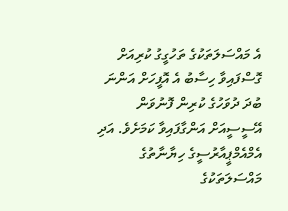އެ މައްސަލަތަކުގެ ތަހުގީގު ކުރިއަށް ގޮސްފައިވާ ހިސާބު އެ އޮފީހަށް އަންނަ ބުދަ ދުވަހުގެ ކުރިން ފޮނުވަން އޭސީސީއަށް އަންގާފައިވާ ކަމަށެވެ. އަދި އެމްއެމްޕީއާރުސީގެ ހިޔާނާތުގެ މައްސަލަތަކުގެ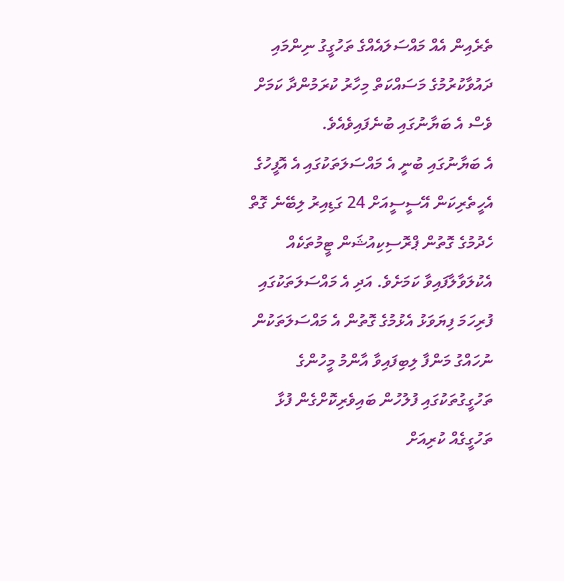ތެރެއިން އެއް މައްސަލައެއްގެ ތަހުގީގު ނިންމައި ދައުވާކުރުމުގެ މަސައްކަތް މިހާރު ކުރަމުންދާ ކަމަށް ވެސް އެ ބަޔާނުގައި ބުނެފައިވެއެވެ.
އެ ބަޔާނުގައި ބުނީ އެ މައްސަލަތަކުގައި އެ އޮފީހުގެ އެހީތެރިކަން އޭސީސީއަށް 24 ގަޑިއިރު ލިބޭނެ ގޮތް ހެދުމުގެ ގޮތުން ޕްރޮސިކިއުޝަން ޓީމުތަކެއް އެކުލަވާލާފައިވާ ކަމަށެވެ. އަދި އެ މައްސަލަތަކުގައި ފުރިހަމަ ފިޔަވަޅު އެޅުމުގެ ގޮތުން އެ މައްސަލަތަކުން ނުހައްގު މަންފާ ލިބިފައިވާ އާންމު މީހުންގެ ތަހުގީގުތަކުގައި ފުލުހުން ބައިވެރިކޮށްގެން ފުޅާ ތަހުގީގެއް ކުރިއަށް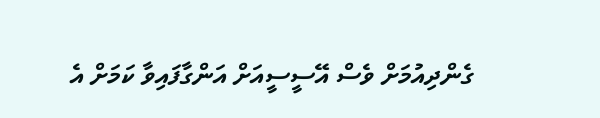ގެންދިއުމަށް ވެސް އޭސީސީއަށް އަންގާފައިވާ ކަމަށް އެ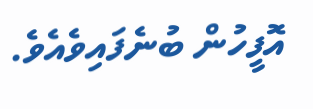އޮފީހުން ބުނެފައިވެއެވެ.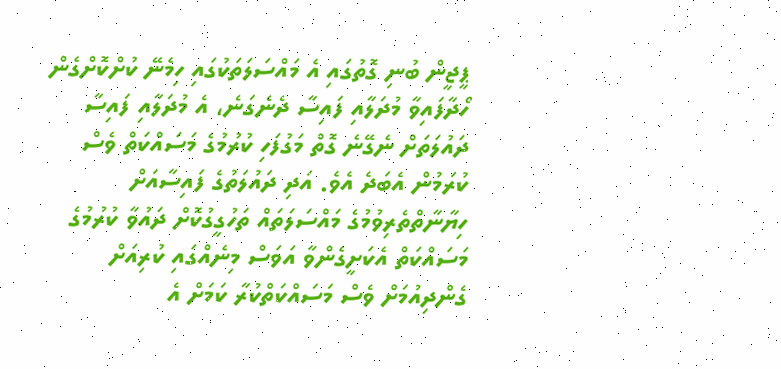ޕީޖީން ބުނި ގޮތުގައި އެ މައްސަލަތަކުގައި ހިމެނޭ ކުށްކޮށްގެން ހޯދާފައިވާ މުދަލާއި ފައިސާ ދެނެގަނެ، އެ މުދަލާއި ފައިސާ ދައުލަތަށް ނެގޭނެ ގޮތް މަގުފަހި ކުރުމުގެ މަސައްކަތް ވެސް ކުރަމުން އެބަދެ އެވެ. އަދި ދައުލަތުގެ ފައިސާއަށް ހިޔާނާތްތެރިވުމުގެ މައްސަލަތައް ތަހުގީގުކޮށް ދައުވާ ކުރުމުގެ މަސައްކަތް އެކަށީގެންވާ އަވަސް މިނެއްގައި ކުރިއަށް ގެންދިއުމަށް ވެސް މަސައްކަތްކުރާ ކަމަށް އެ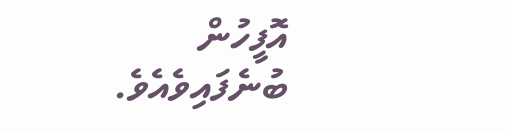އޮފީހުން ބުނެފައިވެއެވެ.